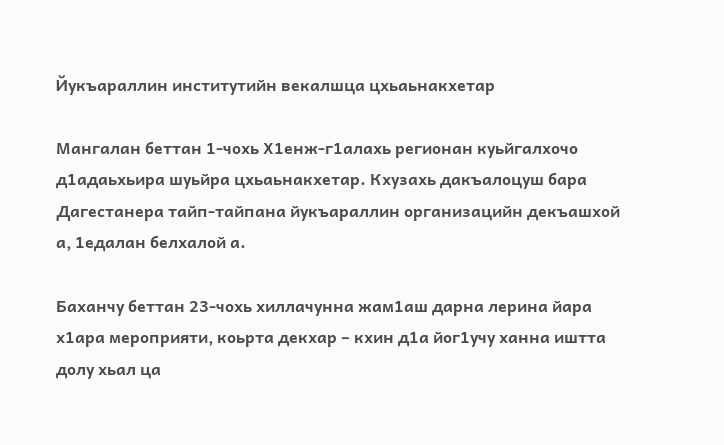Йукъараллин институтийн векалшца цхьаьнакхетар

Мангалан беттан 1-чохь Х1енж-г1алахь регионан куьйгалхочо д1адаьхьира шуьйра цхьаьнакхетар. Кхузахь дакъалоцуш бара Дагестанера тайп-тайпана йукъараллин организацийн декъашхой а, 1едалан белхалой а.

Баханчу беттан 23-чохь хиллачунна жам1аш дарна лерина йара х1ара мероприяти, коьрта декхар – кхин д1а йог1учу ханна иштта долу хьал ца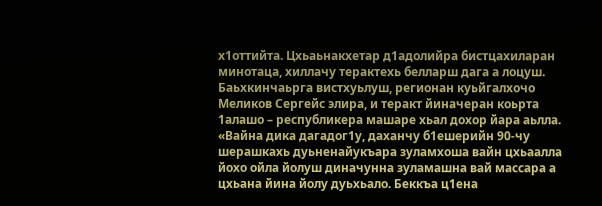х1оттийта. Цхьаьнакхетар д1адолийра бистцахиларан минотаца, хиллачу терактехь белларш дага а лоцуш.
Баьхкинчаьрга вистхуьлуш, регионан куьйгалхочо Меликов Сергейс элира, и теракт йиначеран коьрта 1алашо – республикера машаре хьал дохор йара аьлла.
«Вайна дика дагадог1у, даханчу б1ешерийн 90-чу шерашкахь дуьненайукъара зуламхоша вайн цхьаалла йохо ойла йолуш диначунна зуламашна вай массара а цхьана йина йолу дуьхьало. Беккъа ц1ена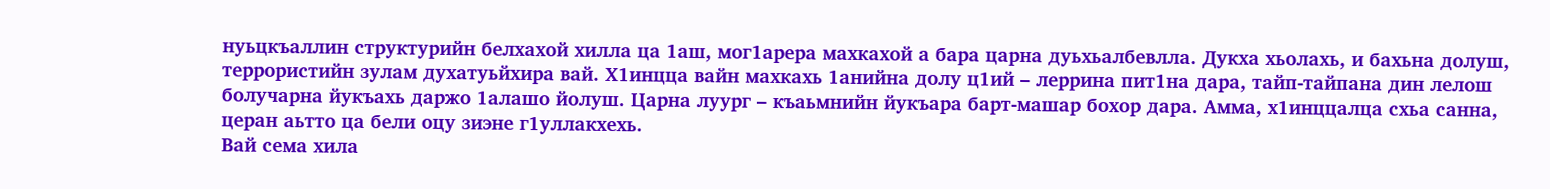нуьцкъаллин структурийн белхахой хилла ца 1аш, мог1арера махкахой а бара царна дуьхьалбевлла. Дукха хьолахь, и бахьна долуш, террористийн зулам духатуьйхира вай. Х1инцца вайн махкахь 1анийна долу ц1ий – леррина пит1на дара, тайп-тайпана дин лелош болучарна йукъахь даржо 1алашо йолуш. Царна луург – къаьмнийн йукъара барт-машар бохор дара. Амма, х1инццалца схьа санна, церан аьтто ца бели оцу зиэне г1уллакхехь.
Вай сема хила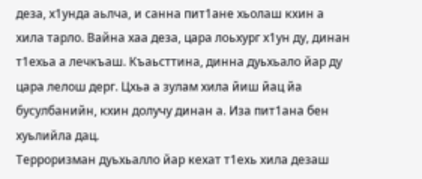деза, х1унда аьлча, и санна пит1ане хьолаш кхин а хила тарло. Вайна хаа деза, цара лоьхург х1ун ду, динан т1ехьа а лечкъаш. Къаьсттина, динна дуьхьало йар ду цара лелош дерг. Цхьа а зулам хила йиш йац йа бусулбанийн, кхин долучу динан а. Иза пит1ана бен хуьлийла дац.
Терроризман дуьхьалло йар кехат т1ехь хила дезаш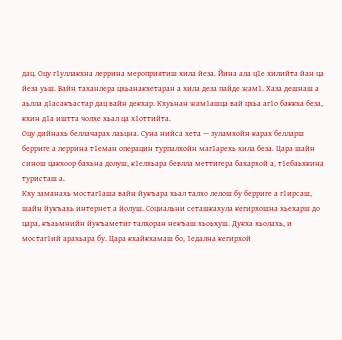дац. Оцу г1уллакхна леррина мероприятиш хила йеза. Йина ала ц1е хилийта йан ца йеза уьш. Вайн таханлера цхьанакхетаран а хила деза пайде жам1. Хаза дешнаш а аьлла д1асакъастар дац вайн декхар. Кхуьнан жам1ашца вай цхьа аг1о баккха беза, кхин д1а иштта чолхе хьал ца х1оттийта.
Оцу дийнахь беллачарах лаьцна. Суна нийса хета — зуламхойн карах белларш берриге а леррина т1еман операцин турпалхойн маг1арехь хила беза. Цара шайн синош цакхоор бахьна долуш, к1елхьара бевлла меттигера бахархой а, т1ебаьхкина туристаш а.
Кху заманахь мостаг1аша вайн йукъара хьал талхо лелош бу берриге а г1ирсаш, шайн йукъахь интернет а йолуш. Социальни сеташкахула кегирхошна хьехарш до цара, къаьмнийн йукъаметиг талхоран некъаш хьоьхуш. Дукха хьолахь, и мостаг1ий арахьара бу. Цара кхайкхамаш бо, 1едална кегирхой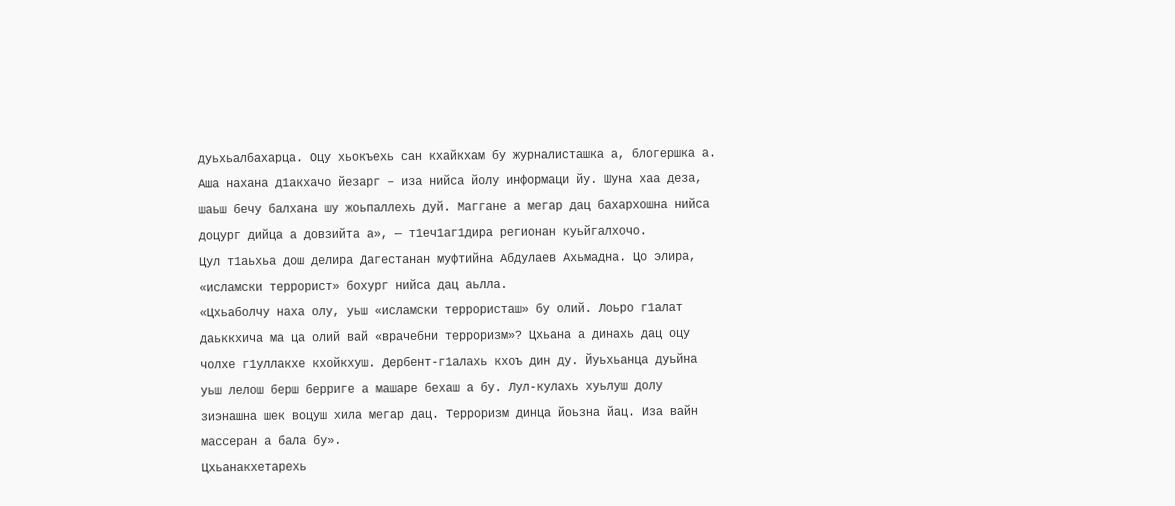дуьхьалбахарца. Оцу хьокъехь сан кхайкхам бу журналисташка а, блогершка а. Аша нахана д1акхачо йезарг – иза нийса йолу информаци йу. Шуна хаа деза, шаьш бечу балхана шу жоьпаллехь дуй. Маггане а мегар дац бахархошна нийса доцург дийца а довзийта а», — т1еч1аг1дира регионан куьйгалхочо.
Цул т1аьхьа дош делира Дагестанан муфтийна Абдулаев Ахьмадна. Цо элира, «исламски террорист» бохург нийса дац аьлла.
«Цхьаболчу наха олу, уьш «исламски террористаш» бу олий. Лоьро г1алат даьккхича ма ца олий вай «врачебни терроризм»? Цхьана а динахь дац оцу чолхе г1уллакхе кхойкхуш. Дербент-г1алахь кхоъ дин ду. Йуьхьанца дуьйна уьш лелош берш берриге а машаре бехаш а бу. Лул-кулахь хуьлуш долу зиэнашна шек воцуш хила мегар дац. Терроризм динца йоьзна йац. Иза вайн массеран а бала бу».
Цхьанакхетарехь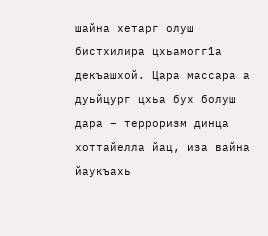шайна хетарг олуш бистхилира цхьамогг1а декъашхой. Цара массара а дуьйцург цхьа бух болуш дара – терроризм динца хоттайелла йац, иза вайна йаукъахь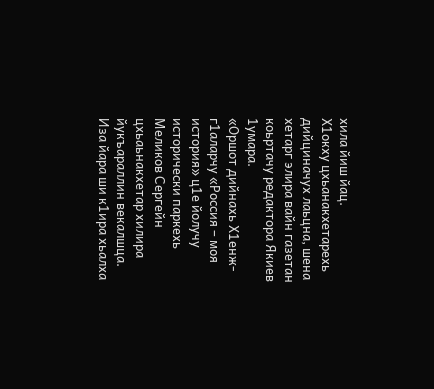хила йиш йац.
Х1окху цхьанакхетарехь дийциначух лаьцна, шена хетарг элира вайн газетан коьртачу редактора Якиев 1умара.
«Оршот дийнахь Х1енж-г1аларчу «Россия – моя история» ц1е йолучу исторически паркехь Меликов Сергейн цхьаьнакхетар хилира йукъараллин векалшца. Иза йара ши к1ира хьалха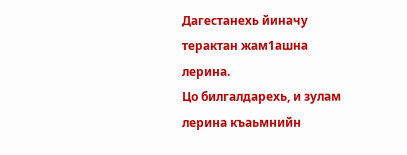Дагестанехь йиначу терактан жам1ашна лерина.
Цо билгалдарехь, и зулам лерина къаьмнийн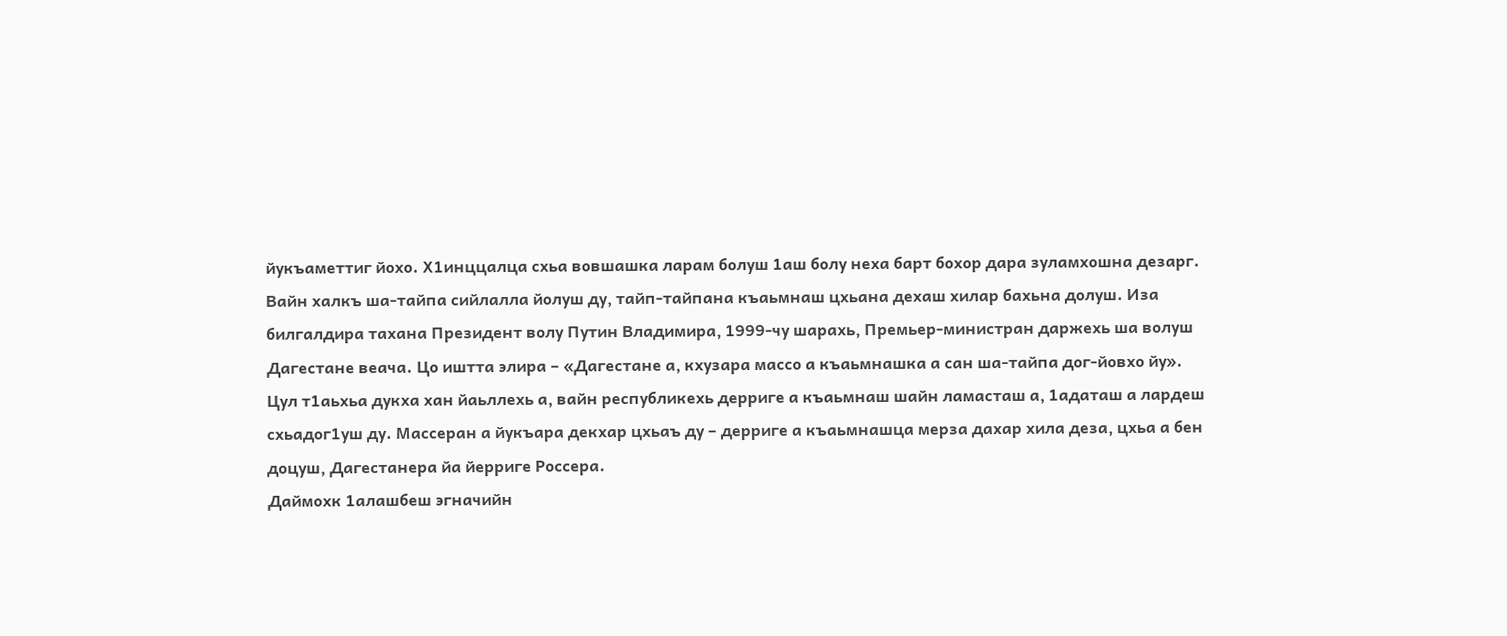йукъаметтиг йохо. Х1инццалца схьа вовшашка ларам болуш 1аш болу неха барт бохор дара зуламхошна дезарг. Вайн халкъ ша-тайпа сийлалла йолуш ду, тайп-тайпана къаьмнаш цхьана дехаш хилар бахьна долуш. Иза билгалдира тахана Президент волу Путин Владимира, 1999-чу шарахь, Премьер-министран даржехь ша волуш Дагестане веача. Цо иштта элира – «Дагестане а, кхузара массо а къаьмнашка а сан ша-тайпа дог-йовхо йу».
Цул т1аьхьа дукха хан йаьллехь а, вайн республикехь дерриге а къаьмнаш шайн ламасташ а, 1адаташ а лардеш схьадог1уш ду. Массеран а йукъара декхар цхьаъ ду – дерриге а къаьмнашца мерза дахар хила деза, цхьа а бен доцуш, Дагестанера йа йерриге Россера.
Даймохк 1алашбеш эгначийн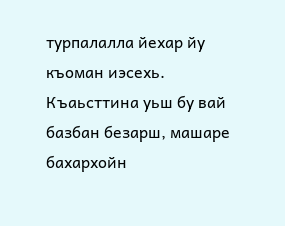турпалалла йехар йу къоман иэсехь. Къаьсттина уьш бу вай базбан безарш, машаре бахархойн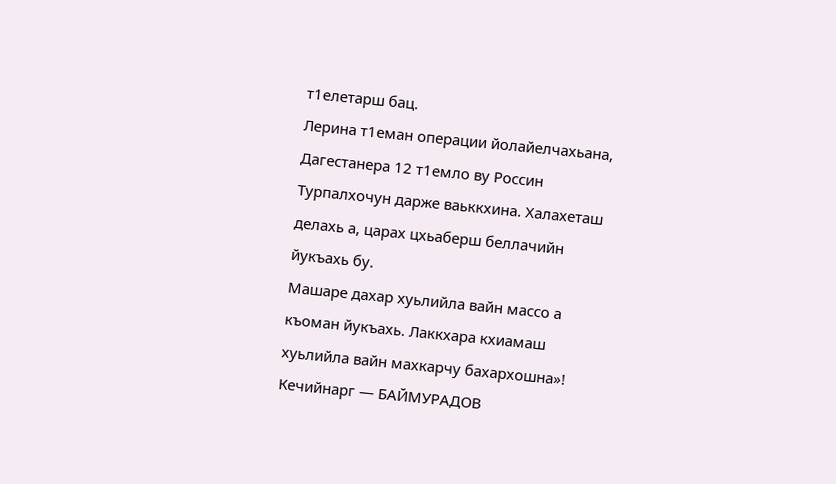т1елетарш бац.
Лерина т1еман операции йолайелчахьана, Дагестанера 12 т1емло ву Россин Турпалхочун дарже ваьккхина. Халахеташ делахь а, царах цхьаберш беллачийн йукъахь бу.
Машаре дахар хуьлийла вайн массо а къоман йукъахь. Лаккхара кхиамаш хуьлийла вайн махкарчу бахархошна»!
Кечийнарг — БАЙМУРАДОВ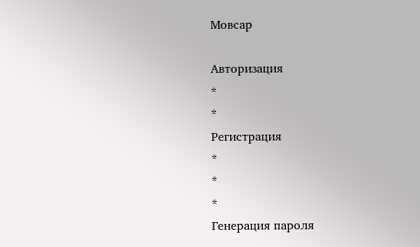Мовсар

Авторизация
*
*
Регистрация
*
*
*
Генерация пароля